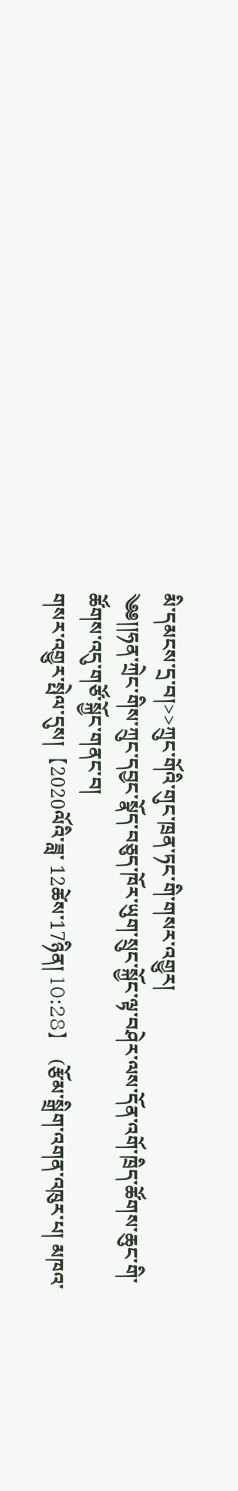མི་དམངས་དྲ་བ།>>ཀྲུང་གོའི་གུང་ཁྲན་ཏང་གི་གསར་འགྱུར།
༄༅།།ཧན་ཀྲེང་གིས་ཀྲུང་དབྱང་སྣོད་བཅུད་ཁོར་ཡུག་སྲུང་སྐྱོང་ལྟ་བཤེར་ལས་དོན་འགོ་ཁྲིད་ཚོགས་ཆུང་གི་
ཚོགས་འདུ་གཙོ་སྐྱོང་གནང་བ།
གསར་འགྱུར་སྤེལ་དུས།  【2020ལོའི་ཟླ་ 12ཚེས་17ཉིན། 10:28】   (རྩོམ་སྒྲིག་འགན་འཁུར་པ། མཁའ་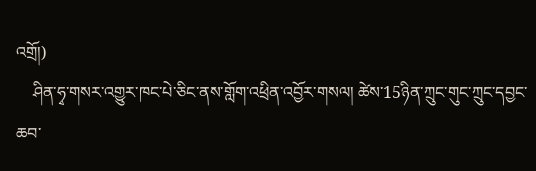འགྲོ།)
    ཤིན་ཧྭ་གསར་འགྱུར་ཁང་པེ་ཅིང་ནས་གློག་འཕྲིན་འབྱོར་གསལ། ཚེས་15ཉིན་ཀྲུང་གུང་ཀྲུང་དབྱང་ཆབ་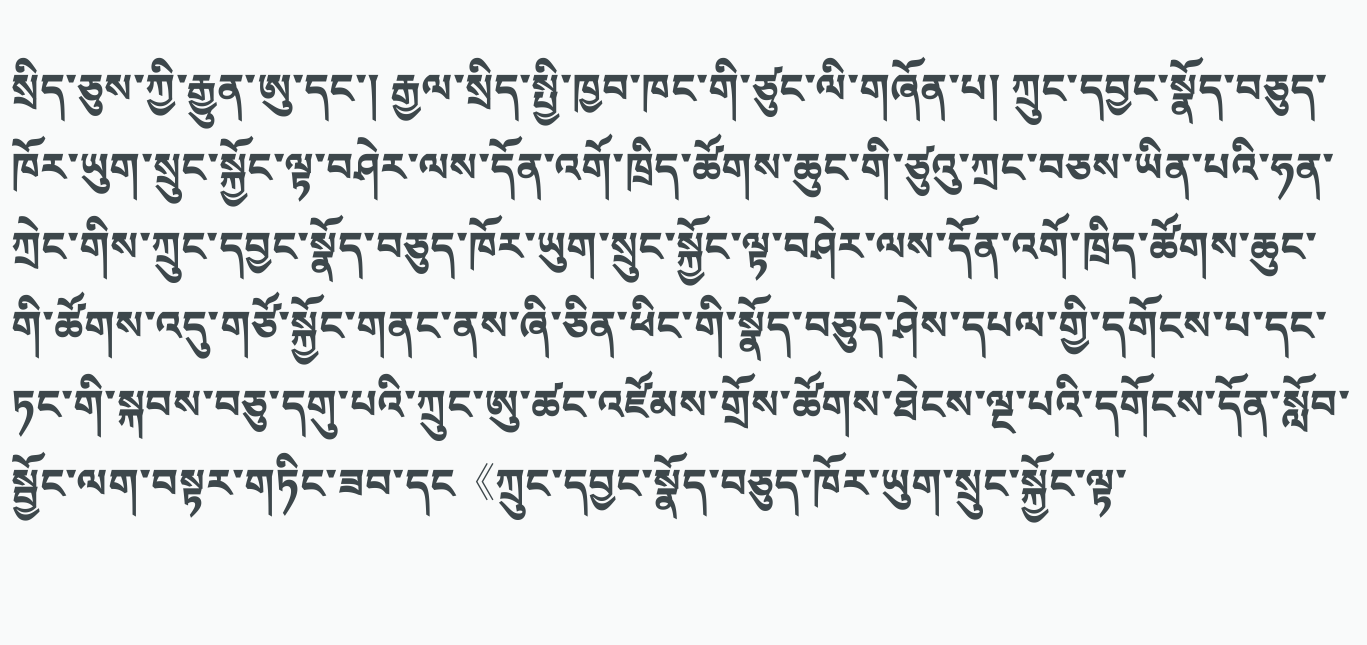སྲིད་ཅུས་ཀྱི་རྒྱུན་ཨུ་དང་། རྒྱལ་སྲིད་སྤྱི་ཁྱབ་ཁང་གི་ཙུང་ལི་གཞོན་པ། ཀྲུང་དབྱང་སྣོད་བཅུད་ཁོར་ཡུག་སྲུང་སྐྱོང་ལྟ་བཤེར་ལས་དོན་འགོ་ཁྲིད་ཚོགས་ཆུང་གི་ཙུའུ་ཀྲང་བཅས་ཡིན་པའི་ཧན་ཀྲེང་གིས་ཀྲུང་དབྱང་སྣོད་བཅུད་ཁོར་ཡུག་སྲུང་སྐྱོང་ལྟ་བཤེར་ལས་དོན་འགོ་ཁྲིད་ཚོགས་ཆུང་གི་ཚོགས་འདུ་གཙོ་སྐྱོང་གནང་ནས་ཞི་ཅིན་ཕིང་གི་སྣོད་བཅུད་ཤེས་དཔལ་གྱི་དགོངས་པ་དང་ཏང་གི་སྐབས་བཅུ་དགུ་པའི་ཀྲུང་ཨུ་ཚང་འཛོམས་གྲོས་ཚོགས་ཐེངས་ལྔ་པའི་དགོངས་དོན་སློབ་སྦྱོང་ལག་བསྟར་གཏིང་ཟབ་དང《ཀྲུང་དབྱང་སྣོད་བཅུད་ཁོར་ཡུག་སྲུང་སྐྱོང་ལྟ་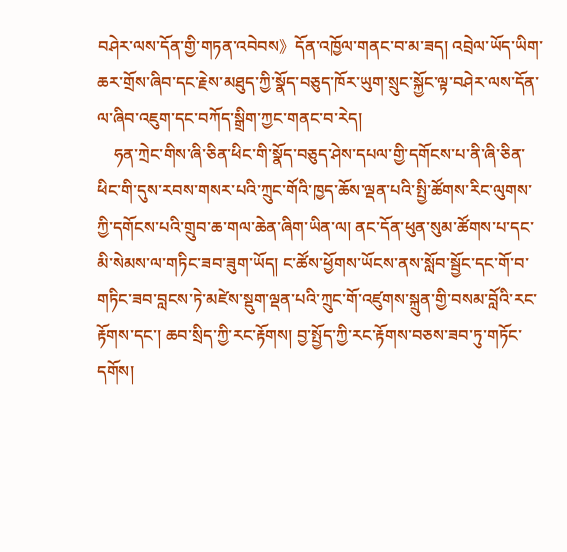བཤེར་ལས་དོན་གྱི་གཏན་འབེབས》དོན་འཁྱོལ་གནང་བ་མ་ཟད། འབྲེལ་ཡོད་ཡིག་ཆར་གྲོས་ཞིབ་དང་རྗེས་མཐུད་ཀྱི་སྣོད་བཅུད་ཁོར་ཡུག་སྲུང་སྐྱོང་ལྟ་བཤེར་ལས་དོན་ལ་ཞིབ་འཇུག་དང་བཀོད་སྒྲིག་ཀྱང་གནང་བ་རེད།
    ཧན་ཀྲེང་གིས་ཞི་ཅིན་ཕིང་གི་སྣོད་བཅུད་ཤེས་དཔལ་གྱི་དགོངས་པ་ནི་ཞི་ཅིན་ཕིང་གི་དུས་རབས་གསར་པའི་ཀྲུང་གོའི་ཁྱད་ཆོས་ལྡན་པའི་སྤྱི་ཚོགས་རིང་ལུགས་ཀྱི་དགོངས་པའི་གྲུབ་ཆ་གལ་ཆེན་ཞིག་ཡིན་ལ། ནང་དོན་ཕུན་སུམ་ཚོགས་པ་དང་མི་སེམས་ལ་གཏིང་ཟབ་ཟུག་ཡོད། ང་ཚོས་ཕྱོགས་ཡོངས་ནས་སློབ་སྦྱོང་དང་གོ་བ་གཏིང་ཟབ་བླངས་ཏེ་མཛེས་སྡུག་ལྡན་པའི་ཀྲུང་གོ་འཛུགས་སྐྲུན་གྱི་བསམ་བློའི་རང་རྟོགས་དང་། ཆབ་སྲིད་ཀྱི་རང་རྟོགས། བྱ་སྤྱོད་ཀྱི་རང་རྟོགས་བཅས་ཟབ་ཏུ་གཏོང་དགོས།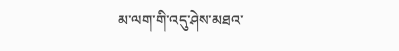མ་ལག་གི་འདུ་ཤེས་མཐའ་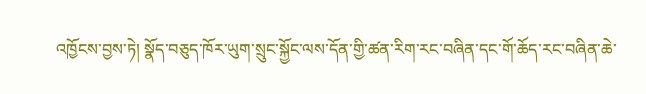འཁྱོངས་བྱས་ཏེ། སྣོད་བཅུད་ཁོར་ཡུག་སྲུང་སྐྱོང་ལས་དོན་གྱི་ཚན་རིག་རང་བཞིན་དང་གོ་ཆོད་རང་བཞིན་ཆེ་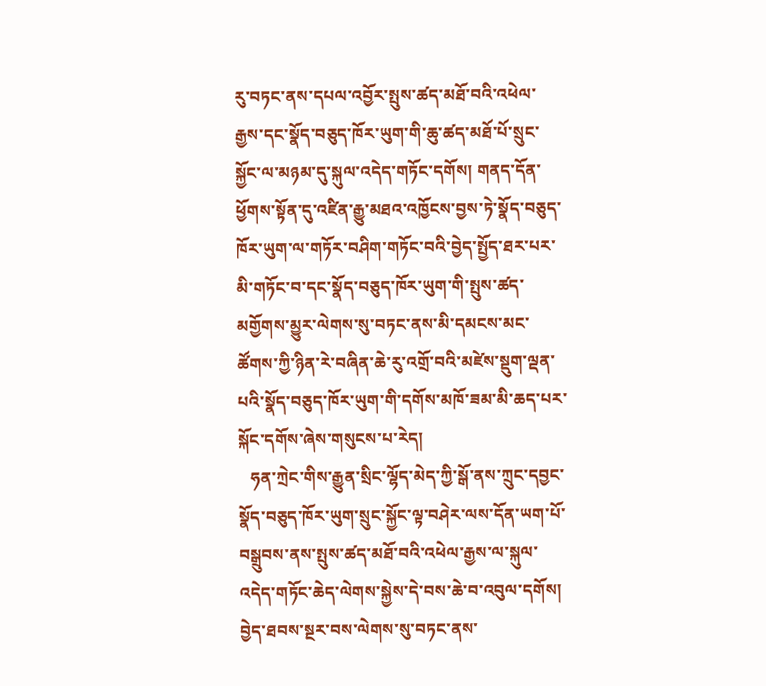རུ་བཏང་ནས་དཔལ་འབྱོར་སྤུས་ཚད་མཐོ་བའི་འཕེལ་རྒྱས་དང་སྣོད་བཅུད་ཁོར་ཡུག་གི་ཆུ་ཚད་མཐོ་པོ་སྲུང་སྐྱོང་ལ་མཉམ་དུ་སྐུལ་འདེད་གཏོང་དགོས། གནད་དོན་ཕྱོགས་སྟོན་དུ་འཛིན་རྒྱུ་མཐའ་འཁྱོངས་བྱས་ཏེ་སྣོད་བཅུད་ཁོར་ཡུག་ལ་གཏོར་བཤིག་གཏོང་བའི་བྱེད་སྤྱོད་ཐར་པར་མི་གཏོང་བ་དང་སྣོད་བཅུད་ཁོར་ཡུག་གི་སྤུས་ཚད་མགྱོགས་མྱུར་ལེགས་སུ་བཏང་ནས་མི་དམངས་མང་ཚོགས་ཀྱི་ཉིན་རེ་བཞིན་ཆེ་རུ་འགྲོ་བའི་མཛེས་སྡུག་ལྡན་པའི་སྣོད་བཅུད་ཁོར་ཡུག་གི་དགོས་མཁོ་ཟམ་མི་ཆད་པར་སྐོང་དགོས་ཞེས་གསུངས་པ་རེད།
   ཧན་ཀྲེང་གིས་རྒྱུན་སྲིང་ལྷོད་མེད་ཀྱི་སྒོ་ནས་ཀྲུང་དབྱང་སྣོད་བཅུད་ཁོར་ཡུག་སྲུང་སྐྱོང་ལྟ་བཤེར་ལས་དོན་ཡག་པོ་བསྒྲུབས་ནས་སྤུས་ཚད་མཐོ་བའི་འཕེལ་རྒྱས་ལ་སྐུལ་འདེད་གཏོང་ཆེད་ལེགས་སྐྱེས་དེ་བས་ཆེ་བ་འབུལ་དགོས། བྱེད་ཐབས་སྔར་བས་ལེགས་སུ་བཏང་ནས་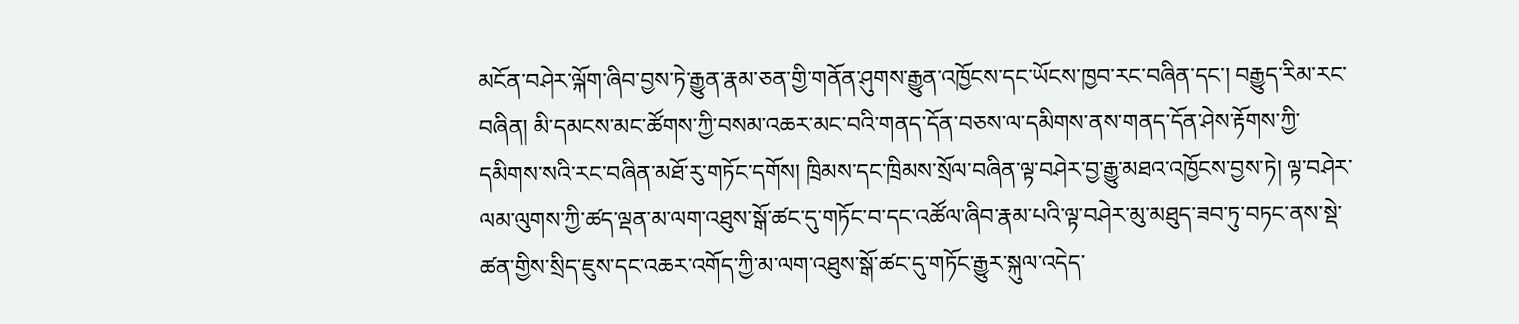མངོན་བཤེར་ལྐོག་ཞིབ་བྱས་ཏེ་རྒྱུན་རྣམ་ཅན་གྱི་གནོན་ཤུགས་རྒྱུན་འཁྱོངས་དང་ཡོངས་ཁྱབ་རང་བཞིན་དང་། བརྒྱུད་རིམ་རང་བཞིན། མི་དམངས་མང་ཚོགས་ཀྱི་བསམ་འཆར་མང་བའི་གནད་དོན་བཅས་ལ་དམིགས་ནས་གནད་དོན་ཤེས་རྟོགས་ཀྱི་དམིགས་སའི་རང་བཞིན་མཐོ་རུ་གཏོང་དགོས། ཁྲིམས་དང་ཁྲིམས་སྲོལ་བཞིན་ལྟ་བཤེར་བྱ་རྒྱུ་མཐའ་འཁྱོངས་བྱས་ཏེ། ལྟ་བཤེར་ལམ་ལུགས་ཀྱི་ཚད་ལྡན་མ་ལག་འཐུས་སྒོ་ཚང་དུ་གཏོང་བ་དང་འཚོལ་ཞིབ་རྣམ་པའི་ལྟ་བཤེར་མུ་མཐུད་ཟབ་ཏུ་བཏང་ནས་སྡེ་ཚན་གྱིས་སྲིད་ཇུས་དང་འཆར་འགོད་ཀྱི་མ་ལག་འཐུས་སྒོ་ཚང་དུ་གཏོང་རྒྱུར་སྐུལ་འདེད་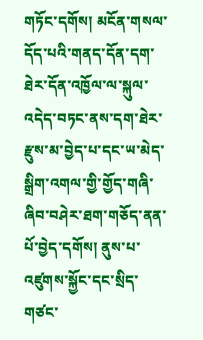གཏོང་དགོས། མངོན་གསལ་དོད་པའི་གནད་དོན་དག་ཐེར་དོན་འཁྱོལ་ལ་སྐུལ་འདེད་བཏང་ནས་དག་ཐེར་རྫུས་མ་བྱེད་པ་དང་ཡ་མེད་སྒྲིག་འགལ་གྱི་གྱོད་གཞི་ཞིབ་བཤེར་ཐག་གཅོད་ནན་པོ་བྱེད་དགོས། ནུས་པ་འཛུགས་སྐྱོང་དང་སྲིད་གཙང་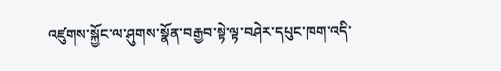འཛུགས་སྐྱོང་ལ་ཤུགས་སྣོན་བརྒྱབ་སྟེ་ལྟ་བཤེར་དཔུང་ཁག་འདི་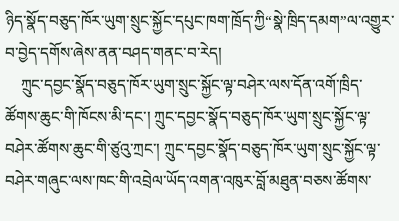ཉིད་སྣོད་བཅུད་ཁོར་ཡུག་སྲུང་སྐྱོང་དཔུང་ཁག་ཁྲོད་ཀྱི“སྣེ་ཁྲིད་དམག”ལ་འགྱུར་བ་བྱེད་དགོས་ཞེས་ནན་བཤད་གནང་བ་རེད།
    ཀྲུང་དབྱང་སྣོད་བཅུད་ཁོར་ཡུག་སྲུང་སྐྱོང་ལྟ་བཤེར་ལས་དོན་འགོ་ཁྲིད་ཚོགས་ཆུང་གི་ཁོངས་མི་དང་། ཀྲུང་དབྱང་སྣོད་བཅུད་ཁོར་ཡུག་སྲུང་སྐྱོང་ལྟ་བཤེར་ཚོགས་ཆུང་གི་ཙུའུ་ཀྲང་། ཀྲུང་དབྱང་སྣོད་བཅུད་ཁོར་ཡུག་སྲུང་སྐྱོང་ལྟ་བཤེར་གཞུང་ལས་ཁང་གི་འབྲེལ་ཡོད་འགན་འཁུར་བློ་མཐུན་བཅས་ཚོགས་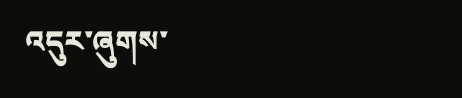འདུར་ཞུགས་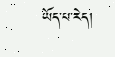ཡོད་པ་རེད།